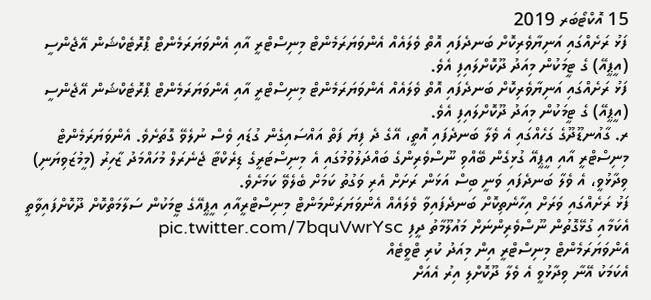15 އޮކްޓޯބަރ 2019
ފަޅު ރަށެއްގައި އަނިޔާވެރިކޮށް ބަނދެފައި އޮތް ވެލައެއް އެންވަޔަރަމެންޓް މިނިސްޓްރީ އާއި އެންވަޔަރަމެންޓް ޕްރޮޓެކްޝަން އޭޖެންސީ (އީޕީއޭ) ގެ ޓީމަކުން މިއަދު ދޫކޮށްލައިފި އެވެ.
ފަޅު ރަށެއްގައި އަނިޔާވެރިކޮށް ބަނދެފައި އޮތް ވެލައެއް އެންވަޔަރަމެންޓް މިނިސްޓްރީ އާއި އެންވަޔަރަމެންޓް ޕްރޮޓެކްޝަން އޭޖެންސީ (އީޕީއޭ) ގެ ޓީމަކުން މިއަދު ދޫކޮށްލައިފި އެވެ.
ރ. ގާއުނޑޫދޫގެ ގަހެއްގައި އެ ވެލާ ބަނދެފައި އޮތީ، އޭގެ ދެ ފިޔަ ފަތް އައްސައިގެން ގުޑައި ވެސް ނުލެވޭ ގޮތަށެވެ. އެންވަޔަރަމެންޓް މިނިސްޓްރީ އާއި އީޕީއޭ ގުޅިގެން ބޭއްވި ނޫސްވެރިންގެ ބައްދަލުވުމުގައި އެ މިނިސްޓަރީގެ ޑިރެކްޓާ ޖެނެރަލް މުހައްމަދު ޒާހިރު (މީމުޒަވިޔަނި) ވިދާޅުވީ، އެ ވެލާ ބަނދެފައި ވަނީ ބިސް އަޅަން ރަށަށް އެރި ވަގުތު ކަމަށް ބެލެވޭ ކަމަށެވެ.
ފަޅު ރަށެއްގައި ވަރަށް އިހާނެތިކޮށް ބަނދެފައިވާ ވެލައެއް އެންވަޔަރަންމަންޓް މިނިސްޓްރީއާއި އީޕީއޭގެ ޓީމަކުން ސަލާމަތްކޮށް ދޫކޮށްފައިވާތީ އެކަމާއި ގުޅޭގޮތުން ނޫސްވެރިންނަށް މައުލޫމާތު ދީފި pic.twitter.com/7bquVwrYsc
އެންވަޔަރަމެންޓް މިނިސްޓްރީ އިން މިއަދު ކުރި ޓްވީޓެއް
އެކަމަކު އޭނާ ވިދާޅުވީ އެ ވެލާ ދޫކޮށްލި އިރު އެއަށް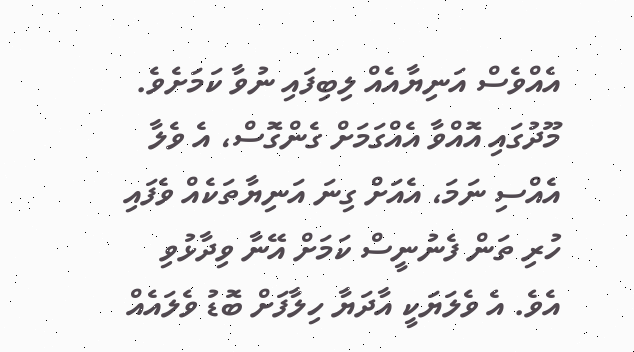އެއްވެސް އަނިޔާއެއް ލިބިފައި ނުވާ ކަމަށެވެ. މޫދުގައި އޮއްވާ އެއްގަމަށް ގެންގޮސް، އެ ވެލާ އެއްސި ނަމަ، އެއަށް ގިނަ އަނިޔާތަކެއް ވެފައި ހުރި ތަން ފެނުނީސް ކަމަށް އޭނާ ވިދާޅުވި އެވެ. އެ ވެލަޔަކީ އާދަޔާ ހިލާފަށް ބޮޑު ވެލައެއް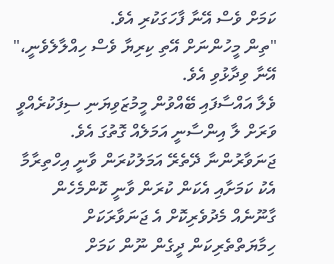ކަމަށް ވެސް އޭނާ ފާހަގަކުރި އެވެ.
"ތިން މީހުންނަށް އޭތި ކިރިޔާ ވެސް ހިއްލާލެވެނީ،" އޭނާ ވިދާޅުވި އެވެ.
ވެލާ އައްސާފައި ބޭއްވުން މީމުޒަވިޔަނި ސިފަކުރެއްވީ ވަރަށް ލާ އިންސާނީ އަމަލެއް ގޮތުގަ އެވެ. ޖަނަވާރުންނާ ދޭތެރޭ އަމަލުކުރަން ވާނީ އިހްތިރާމާ އެކު ކަމަށާއި އެކަން ކުރަން ވާނީ ކޮންމެހެން ގާނޫނެއް މެދުވެރިކޮށް އެ ޖަނަވާރަކަށް ހިމާޔަތްތެރިކަން ދީގެން ނޫން ކަމަށް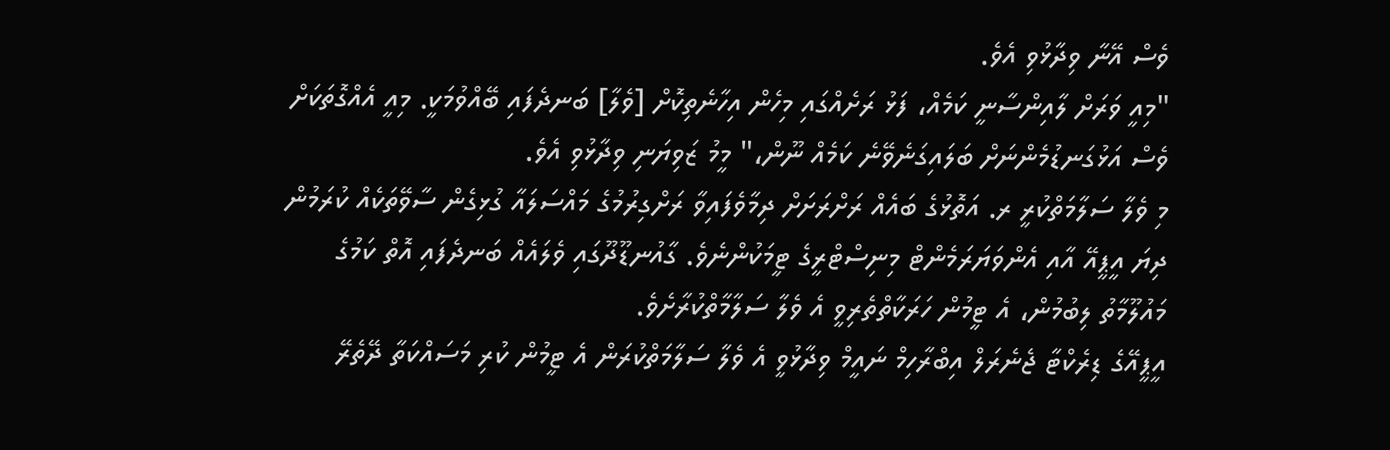ވެސް އޭނާ ވިދާޅުވި އެވެ.
"މިއީ ވަރަށް ލާއިންސާނީ ކަމެއް، ފަޅު ރަށެއްގައި މިހެން އިހާނެތިކޮށް [ވެލާ] ބަނދެފައި ބޭއްވުމަކީ. މިއީ އެއްގޮތަކަށް ވެސް އަޅުގަނޑުމެންނަށް ބަލައިގަނެވޭނެ ކަމެއް ނޫން،" މީމު ޒަވިޔަނި ވިދާޅުވި އެވެ.
މި ވެލާ ސަލާމަތްކުރީ ރ. އަތޮޅުގެ ބައެއް ރަށްރަށަށް ދިމާވެފައިވާ ރަށްގިރުމުގެ މައްސަލައާ ގުޅިގެން ސާވޭތަކެއް ކުރަމުން ދިޔަ އީޕީއޭ އާއި އެންވަޔަރަމެންޓް މިނިސްޓްރީގެ ޓީމަކުންނެވެ. ގާއުނޑޫދޫގައި ވެލައެއް ބަނދެފައި އޮތް ކަމުގެ މައުލޫމާތު ލިބުމުން، އެ ޓީމުން ހަރަކާތްތެރިވީ އެ ވެލާ ސަލާމާތްކުރާށެވެ.
އީޕީއޭގެ ޑިރެކްޓާ ޖެނެރަލް އިބްރާހިމް ނައީމް ވިދާޅުވީ އެ ވެލާ ސަލާމަތްކުރަން އެ ޓީމުން ކުރި މަސައްކަތާ ދޭތެރޭ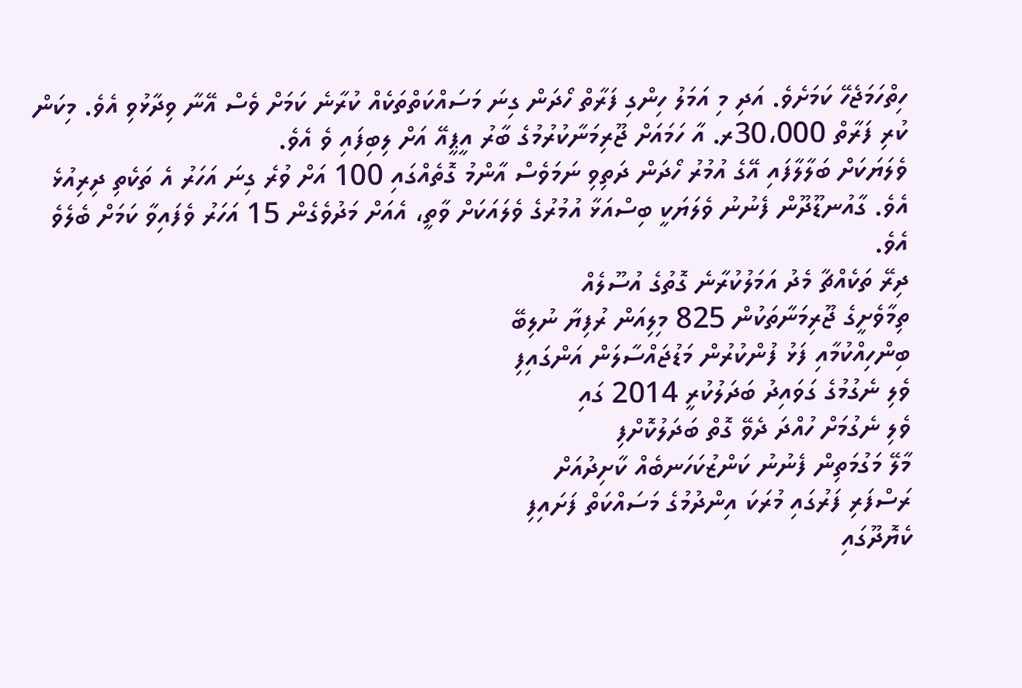ހިތްހަމަޖެހޭ ކަމަށެވެ. އަދި މި އަމަލު ހިންގި ފަރާތް ހޯދަން ގިނަ މަސައްކަތްތަކެއް ކުރާނެ ކަމަށް ވެސް އޭނާ ވިދާޅުވި އެވެ. މިކަން ކުރި ފަރާތް 30،000ރ. އާ ހަމައަށް ޖޫރިމަނާކުރުމުގެ ބާރު އީޕީއޭ އަށް ލިބިފައި ވެ އެވެ.
ވެލަޔަކަށް ބަލާލާފައި އޭގެ އުމުރު ހޯދަން ދަތިވި ނަމަވެސް އާންމު ގޮތެއްގައި 100 އަށް ވުރެ ގިނަ އަހަރު އެ ތަކެތި ދިރިއުޅެ އެވެ. ގާއުނޑޫދޫން ފެނުނު ވެލަޔަކީ ބިސްއަޅާ އުމުރުގެ ވެލައަކަށް ވާތީ، އެއަށް މަދުވެގެން 15 އަހަރު ވެފައިވާ ކަމަށް ބެލެވެ އެވެ.
ދިރޭ ތަކެއްޗާ މެދު އަމަލުކުރާނެ ގޮތުގެ އުސޫލެއް
ތިމާވެށީގެ ޖޫރިމަނާތަކުން 825 މިލިއަން ރުފިޔާ ނުލިބޭ
ބިންހިއްކުމާއި ފަޅު ފުންކުރުން މަޑުޖައްސާލަން އަންގައިފި
ވެލި ނެގުމުގެ ގަވައިދު ބަދަލުކުރީ 2014 ގައި
ވެލި ނެގުމަށް ހުއްދަ ދެވޭ ގޮތް ބަދަލުކޮށްފި
މާލޭ މަގުމަތިން ފެނުނު ކަންޒުކަހަނބެއް ކާށިދުއަށް
ރަސްފަރި ފަރުގައި މުރަކަ އިންދުމުގެ މަސައްކަތް ފަށައިފި
ކެޔޮދޫގައި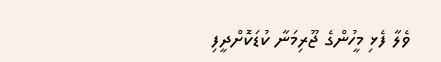ވެލާ ފެޅި މީހުންގެ ޖޫރިމަނާ ކުޑަކޮށްދީފި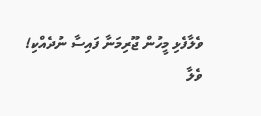ވެލާފެޅި މީހުން ޖޫރިމަނާ ފައިސާ ނުދެއްކި!
ވެލާ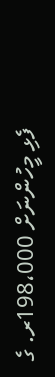ފެޅި މީހުންނަށް 198،000ރ. ގެ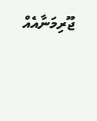ޖޫރިމަނާއެއް